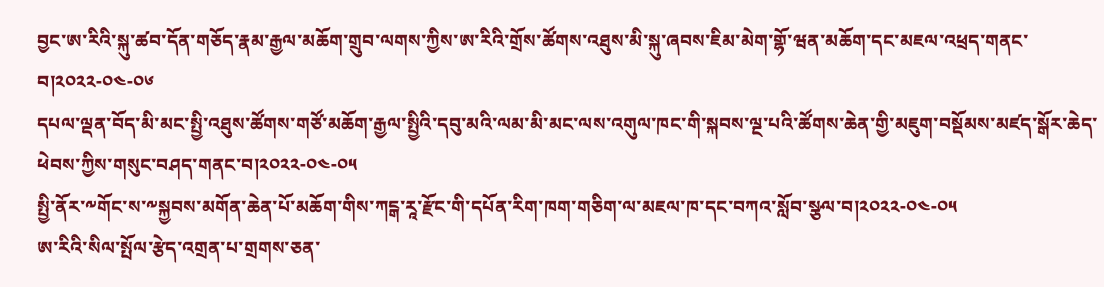བྱང་ཨ་རིའི་སྐུ་ཚབ་དོན་གཅོད་རྣམ་རྒྱལ་མཆོག་གྲུབ་ལགས་ཀྱིས་ཨ་རིའི་གྲོས་ཚོགས་འཐུས་མི་སྐུ་ཞབས་ཇིམ་མེག་གྷོ་ཝན་མཆོག་དང་མཇལ་འཕྲད་གནང་བ།༢༠༢༢-༠༤-༠༦
དཔལ་ལྡན་བོད་མི་མང་སྤྱི་འཐུས་ཚོགས་གཙོ་མཆོག་རྒྱལ་སྤྱིའི་དབུ་མའི་ལམ་མི་མང་ལས་འགུལ་ཁང་གི་སྐབས་ལྔ་པའི་ཚོགས་ཆེན་གྱི་མཇུག་བསྡོམས་མཛད་སྒོར་ཆེད་ཕེབས་ཀྱིས་གསུང་བཤད་གནང་བ།༢༠༢༢-༠༤-༠༥
སྤྱི་ནོར་༸གོང་ས་༸སྐྱབས་མགོན་ཆེན་པོ་མཆོག་གིས་ཀངྒ་རཱ་རྫོང་གི་དཔོན་རིག་ཁག་གཅིག་ལ་མཇལ་ཁ་དང་བཀའ་སློབ་སྩལ་བ།༢༠༢༢-༠༤-༠༥
ཨ་རིའི་སིལ་སྤོལ་རྩེད་འགྲན་པ་གྲགས་ཅན་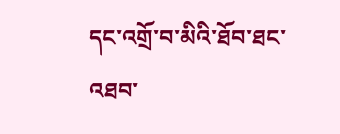དང་འགྲོ་བ་མིའི་ཐོབ་ཐང་འཐབ་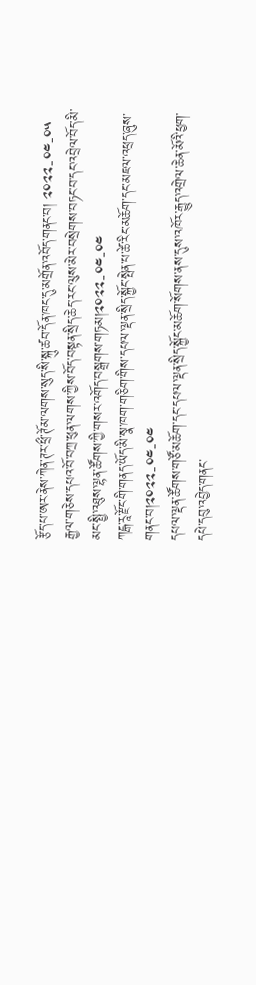རྩོད་པ་ཨར་ནེས་ཀེན་ཊར་ཕྲྀ་ཊོམ་ལགས་སུད་སི་སྐུ་ཚབ་དོན་ཁང་དུ་མགྲོན་འབོད་གནང་བ། ༢༠༢༢-༠༤-༠༥
རྒྱལ་གཅེས་དཔའ་བོ་བཀྲ་ཕུན་ལགས་ཀྱིས་བོད་བསྟན་སྲིད་ཆེད་རང་ལུས་མེར་བསྲེགས་བཏང་བ་དང་འབྲེལ་བོད་མི་མང་སྤྱི་འཐུས་ལྷན་ཚོགས་ཀྱི་གསར་འགོད་བསྒྲགས་གཏམ།༢༠༢༢-༠༤-༠༤
ཀངྒ་རཱ་རྫོང་གི་གནད་ཡོད་མི་སྣ་ཁག་གཅིག་གིས་དཔལ་ལྡན་སྲིད་སྐྱོང་སྤེན་པ་ཚེ་རིང་མཆོག་དང་མཇལ་འཕྲད་ཞུས་གནང་བ།༢༠༢༢-༠༤-༠༤
དཔལ་ལྡན་ཚོགས་གཙོ་མཆོག་དང་དཔལ་ལྡན་སྲིད་སྐྱོང་མཆོག་སོགས་ནས་དུས་འཁོར་རྒྱུད་འགྲེལ་ཆེན་མོའི་ཕྱག་དཔེ་དབུ་འབྱེད་གནང་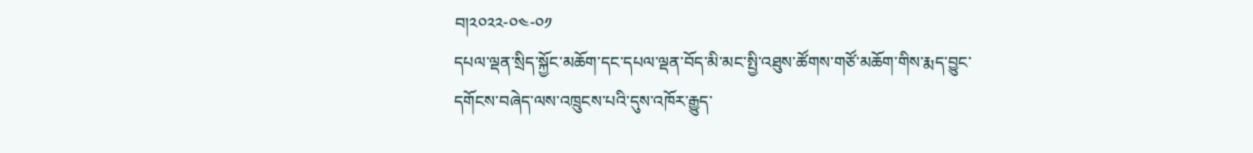བ།༢༠༢༢-༠༤-༠༡
དཔལ་ལྡན་སྲིད་སྐྱོང་མཆོག་དང་དཔལ་ལྡན་བོད་མི་མང་སྤྱི་འཐུས་ཚོགས་གཙོ་མཆོག་གིས་རྨད་བྱུང་དགོངས་བཞེད་ལས་འཁྲུངས་པའི་དུས་འཁོར་རྒྱུད་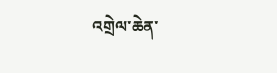འགྲེལ་ཆེན་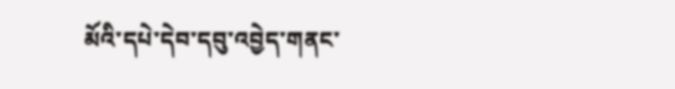མོའི་དཔེ་དེབ་དབུ་འབྱེད་གནང་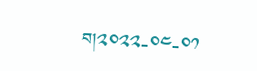བ།༢༠༢༢-༠༤-༠༡